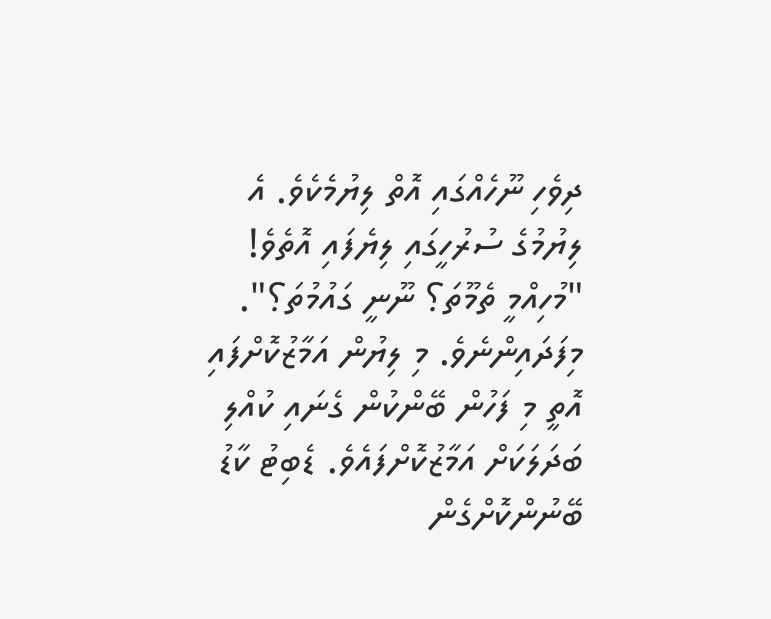ދިވެހި ނޫހެއްގައި އޮތް ލިޔުމެކެވެ. އެ ލިޔުމުގެ ސުރުހީގައި ލިޔެފައި އޮތެވެ! "މުހިއްމީ ތެމޫތަ؟ ނޫނީ ގައުމުތަ؟". މިފަދައިންނެވެ. މި ލިޔުން އަމާޒުކޮށްފައި އޮތީ މި ފަހުން ބޭންކުން ގެނައި ކުއްލި ބަދަލަކަށް އަމާޒުކޮށްފައެވެ. ޑެބިޓު ކާޑު ބޭނުންކޮށްގެން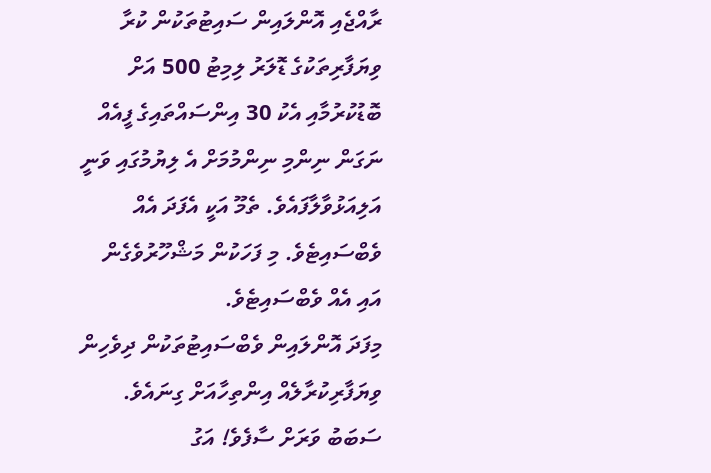ރާއްޖެއި އޮންލައިން ސައިޓުތަކުން ކުރާ ވިޔަފާރިތަކުގެ ޑޮލަރު ލިމިޓު 500 އަށް ބޮޑުކުރުމާއި އެކު 30 އިންސައްތައިގެ ފީއެއް ނަގަން ނިންމި ނިންމުމަށް އެ ލިޔުމުގައި ވަނީ އަލިއަޅުވާލާފައެވެ. ތެމޫ އަކީ އެފަދަ އެއް ވެބްސައިޓެވެ. މި ފަހަކުން މަޝްހޫރުވެގެން އައި އެއް ވެބްސައިޓެވެ.
މިފަދަ އޮންލައިން ވެބްސައިޓުތަކުން ދިވެހިން ވިޔަފާރިކުރާލެއް އިންތިހާއަށް ގިނައެވެ. ސަބަބު ވަރަށް ސާފެވެ! އަގު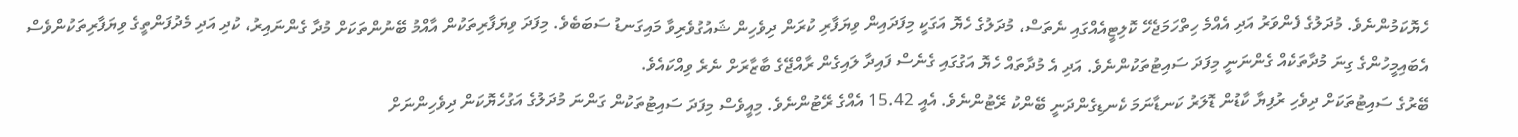ހެޔޮކަމުންނެވެ. މުދަލުގެ ފެންވަރު އަދި އެއްމެ ހިތްހަމަޖެހޭ ކޮލިޓީއެއްގައި ނެތަސް، މުދަލުގެ ހެޔޮ އަގަކީ މިފަދައިން ވިޔަފާރި ކުރަން ދިވެހިން ޝައުގުވެރިވާ މައިގަނޑު ސަބަބެވެ. މިފަދަ ވިޔަފާރިތަކުން އާއްމު ބޭނުންތަކަށް މުދާ ގެންނައިރު، ކުދި އަދި މެދުފަންތީގެ ވިޔަފާރިތަކުންވެސް އެބައިމީހުންގެ ގިނަ މުދާތަކެއް ގެންނަނީ މިފަދަ ސައިޓުތަކުންނެވެ. އަދި އެ މުދާތައް ހެޔޮ އަގުގައި ގެނެސް ފައިދާ ލައިގެން ރާއްޖޭގެ ބާޒާރަށް ނެރެ ވިއްކައެވެ.
ބޭރުގެ ސައިޓުތަކަށް ދިވެހި ރުފިޔާ ކާޑުން ޑޮލަރު ކަނޑާނަމަ ކެނޑިގެންދަނީ ބޭންކު ރޭޓުންނެވެ. އެއީ 15.42 އެއްގެ ރޭޓުންނެވެ. މިއީވެސް މިފަދަ ސައިޓުތަކުން ގަންނަ މުދަލުގެ އަގުހެޔޮކަން ދިވެހިންނަށް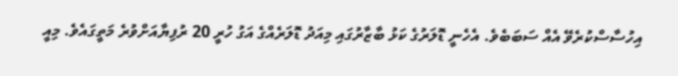އިހުސާސްކުރެވޭ އެއް ސަބަބެވެ. އެހެނީ ޑޮލަރުގެ ކަޅު ބާޒާރުގައި މިއަދު ޑޮލަރެއްގެ އަގު ހުރީ 20 ރުފިޔާއަށްވުރެ މަތީގައެވެ. މިއީ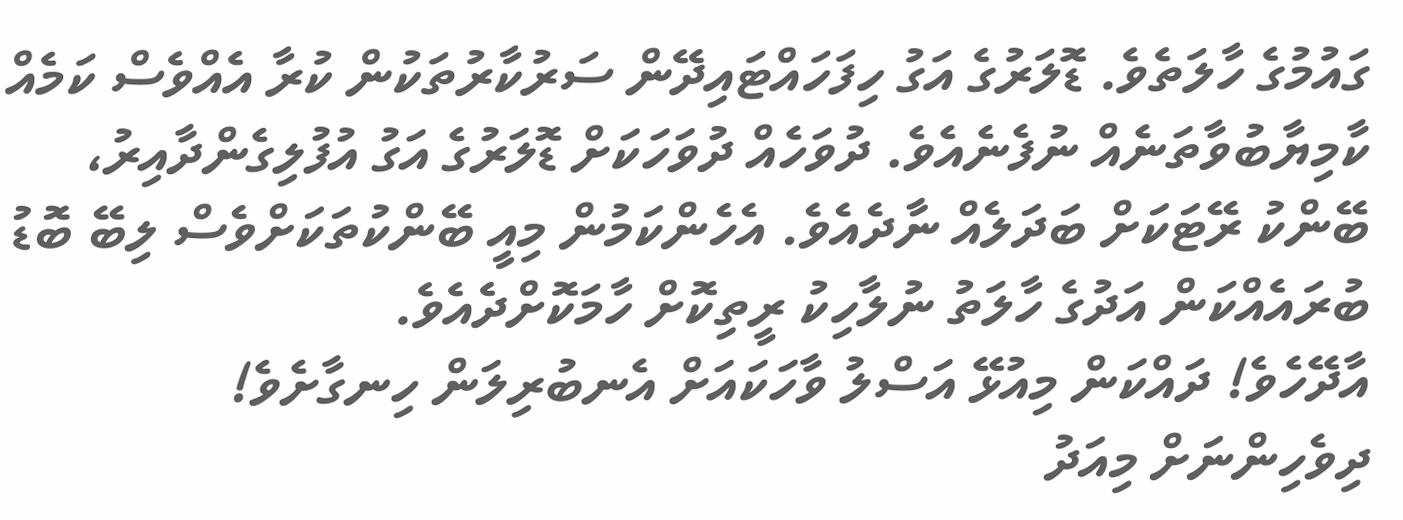ގައުމުގެ ހާލަތެވެ. ޑޮލަރުގެ އަގު ހިފަހައްޓައިދޭން ސަރުކާރުތަކުން ކުރާ އެއްވެސް ކަމެއް ކާމިޔާބުވާތަނެއް ނުފެނެއެވެ. ދުވަހެއް ދުވަހަކަށް ޑޮލަރުގެ އަގު އުފުލިގެންދާއިރު، ބޭންކު ރޭޓަކަށް ބަދަލެއް ނާދެއެވެ. އެހެންކަމުން މިއީ ބޭންކުތަކަށްވެސް ލިބޭ ބޮޑު ބުރައެއްކަން އަދުގެ ހާލަތު ނުލާހިކު ރީތިކޮށް ހާމަކޮށްދެއެވެ.
އާދޭހެވެ! ދައްކަން މިއުޅޭ އަސްލު ވާހަކައަށް އެނބުރިލަން ހިނގާށެވެ! ދިވެހިންނަށް މިއަދު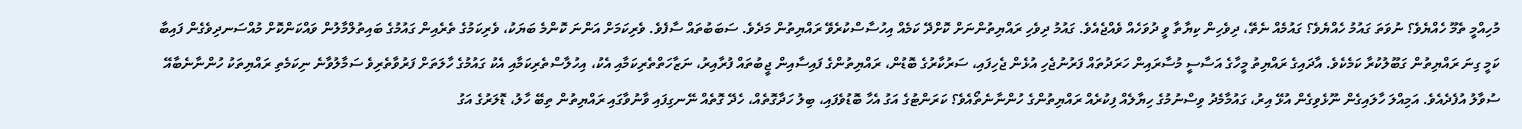މުހިއްމީ ތެމޫ ހެއްޔެވެ؟ ނުވަތަ ގައުމު ހެއްޔެވެ؟ ގައުމެއް ނެތޭ، ދިވެހިން ކިޔާތާ ވީ ދުވަހެއް ވެއްޖެއެވެ. ގައުމު ދިވެހި ރައްޔިތުންނަށް ކޮށްދޭ ކަމެއް އިހުސާސްކުރެވޭ ރައްޔިތުން މަދެވެ. ސަބަބުތައް ސާފެވެ. ވެރިކަމަށް އަންނަ ކޮންމެ ބަޔަކު، ވެރިކަމުގެ ތެރެއިން ގައުމުގެ ބައިތުލްމާލުން ވައްކަންކޮށް މުއްސަނދިވެގެން ފައިބާ ކަމީ ގިނަ ރައްޔިތުން ގަބޫލުކުރާ ކަމެކެވެ. އާދައިގެ ރައްޔިތު މީހާގެ އަސާސީ މުސާރައިން ހަރަދުތައް ފަރުނުޖެހި އުޅެން ޖެހިފައި، ސަރުކާރުގެ ބޮޑުން، ރައްޔިތުންގެ ފައިސާއިން ޖީބުތައް ފުރާއިރު، ނަޒާހަތްތެރިކަމާއި އެކު، އިހުލާސްތެރިކަމާއި އެކު ގައުމުގެ ހާލަތަށް ފަރުވާތެރިވެ ސަމާލުވާނެ ނިކަމެތި ރައްޔިތަކު ހުންނާނެބާއޭ ސުވާލު އުފެދެއެވެ. އަމިއްލަ ހާލައިގެން ނޫޅެވިގެން އުޅޭ އިރު، ގައުމާމެދު ވިސްނުމުގެ ހިޔާލެއް ފިކުރެއް ރައްޔިތުންގެ ހުންނާނެތޯއެވެ؟ ކަރަންޓުގެ އަގު އެހާ ބޮޑުވެފައި، ބިލު ހަދާގޮތެއް، ހެދޭ ގޮތެއް ނޭނގިފައި ވާނުވާގައި ރައްޔިތުން ތިބޭ ހާލު، ޑޮލަރުގެ އަގު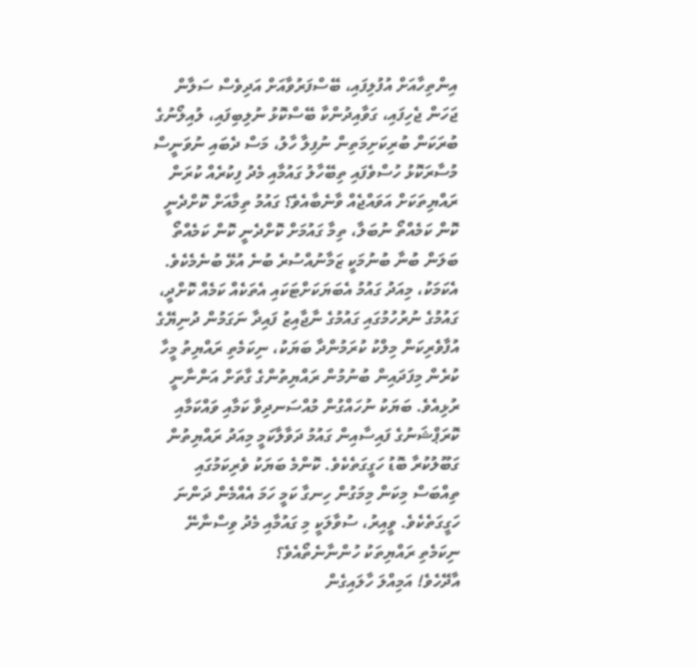އިންތިހާއަށް އުފުލިފައި، ބޭސްފަރުވާއަށް އަދިވެސް ސަލާން ޖަހަން ޖެހިފައި، ގަވާއިދުންކާ ބޭސްކޮޅު ނުލިބިފައި، ލުއިލޯނުގެ ބުރަކަން ބުރިކަށިމަތިން ނުފިލާ ހާލު، މަސް ދެބައި ނުވަނީސް މުސާރަކޮޅު ހުސްވެފައި ތިބޭހާލު ގައުމާއި މެދު ފިކުރެއް ކުރަން ރައްޔިތަކަށް އަވައްޖެއް ވާނެބާއެވެ؟ ގައުމު ތިމާއަށް ކޮށްދެނީ ކޮން ކަމެއްތޯ ނުބަލާ، ތިމާ ގައުމަށް ކޮށްދެނީ ކޮން ކަމެއްތޯ ބަލަން ބުނާ ބުނުމަކީ ޒަމާނުއްސުރެ ބުނެ އުޅޭ ބުނެމެކެވެ. އެކަމަކު، މިއަދު ގައުމު އެބަޔަކަށްޓަކައި އެތަކެއް ކަމެއް ކޮށްދީ، ގައުމުގެ ނުރުހުމުގައި ގައުމުގެ ނާޖާއިޒު ފައިދާ ނަގަމުން ދުނިޔޭގެ އުފާވެރިކަން މިލްކު ކުރަމުންދާ ބަޔަކު، ނިކަމެތި ރައްޔިތު މީހާ ކުރެން މިފަދައިން ބުނުމުން ރައްޔިތުންގެ ގާތަށް އަންނާނީ ރުޅިއެވެ. ބަޔަކު ނުހައްގުން މުއްސަނދިވާ ކަމާއި ވައްކަމާއި ކޮރަޕްޝަނުގެ ފައިސާއިން ގައުމު ދަވާލާކަމީ މިއަދު ރައްޔިތުން ގަބޫލުކުރާ ބޮޑު ހަގީގަތެކެވެ. ކޮންމެ ބަޔަކު ވެރިކަމުގައި ތިއްބަސް މިކަން މިމަގުން ހިނގާ ކަމީ ހަމަ އެއްމެން ދަންނަ ހަގީގަތެކެވެ. ވީއިރު، ސުވާލަކީ މި ގައުމާއި މެދު ވިސްނާނޭ ނިކަމެތި ރައްޔިތަކު ހުންނާނެތޯއެވެ؟
އާދޭހެވެ! އަމިއްލަ ހާލައިގެން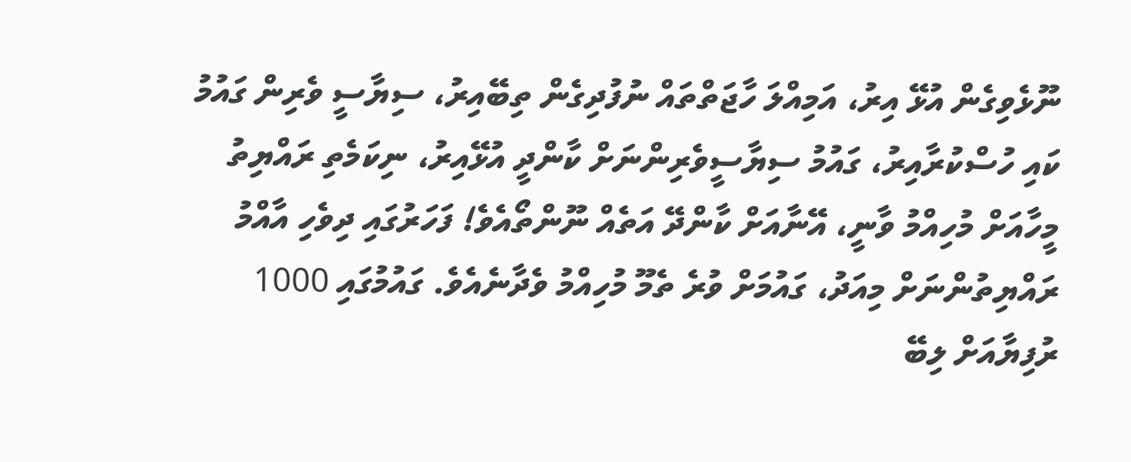ނޫޅެވިގެން އުޅޭ އިރު، އަމިއްލަ ހާޖަތްތައް ނުފުދިގެން ތިބޭއިރު، ސިޔާސީ ވެރިން ގައުމު ކައި ހުސްކުރާއިރު، ގައުމު ސިޔާސީވެރިންނަށް ކާންދީ އުޅޭއިރު، ނިކަމެތި ރައްޔިތު މީހާއަށް މުހިއްމު ވާނީ، އޭނާއަށް ކާންދޭ އަތެއް ނޫންތޯއެވެ! ފަހަރުގައި ދިވެހި އާއްމު ރައްޔިތުންނަށް މިއަދު، ގައުމަށް ވުރެ ތެމޫ މުހިއްމު ވެދާނެއެވެ. ގައުމުގައި 1000 ރުފިޔާއަށް ލިބޭ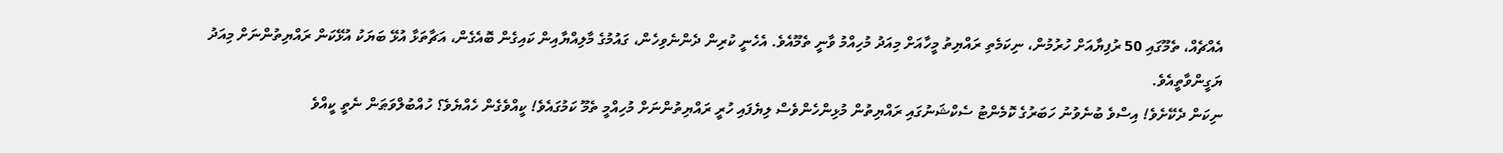އެއްޗެއް، ތެމޫގައި 50 ރުފިޔާއަށް ހުރުމުން، ނިކަމެތި ރައްޔިތު މީހާއަށް މިއަދު މުހިއްމު ވާނީ ތެމޫއެވެ. އެހެނީ ކުރިން ދެންނެވިހެން، ގައުމުގެ މާލިއްޔާއިން ކައިގެން ބޮއެގެން، އަޗާތަޅާ އުޅޭ ބަޔަކު އުޅޭކަން ރައްޔިތުންނަށް މިއަދު ޔަގީންވާތީއެވެ.
ނިކަން ދެކޭށެވެ! އިސްވެ ބުނެވުނު ހަބަރުގެ ކޮމެންޓު ސެކްޝަނުގައި ރައްޔިތުން މުޅިންހެންވެސް ލިޔެފައި ހުރީ ރައްޔިތުންނަށް މުހިއްމީ ތެމޫ ކަމުގައެވެ! ކީއްވެގެން ހެއްޔެވެ؟ ހުއްބުލްވަޠަން ނެތީ ކީއްވެ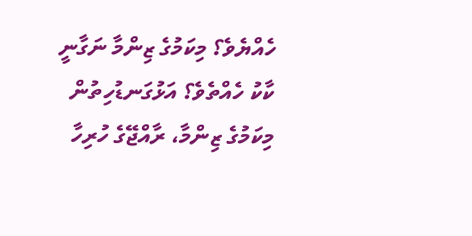ހެއްޔެވެ؟ މިކަމުގެ ޒިންމާ ނަގާނީ ކާކު ހެއްތެވެ؟ އަޅުގަނޑުހިތުން މިކަމުގެ ޒިންމާ، ރާއްޖޭގެ ހުރިހާ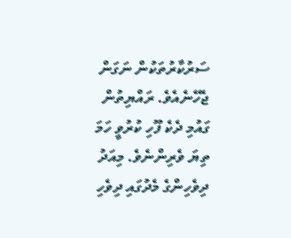ސަރުކާރުތަކުން ނަގަން ޖެހޭނެއެވެ. ރައްޔިތުން ގައުމި ދެކެ ފޫހި ކުރުވީ ހަމަ ތިޔަ ވެރިންނެވެ. މިއަދު ދިވެހިންގެ މެދުގައި ދިވެހި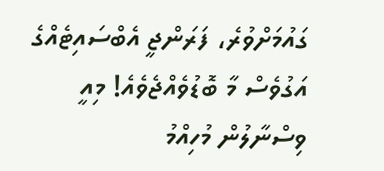ގައުމަށްވުރެ، ފަރަންޖީ އެބްސައިޓެއްގެ އަގުވެސް މާ ބޮޑުވެއްޖެވެއެ! މިއީ ވިސްނާލުން މުހިއްމު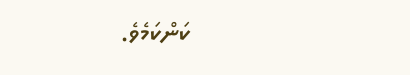ކަންކަމެވެ.